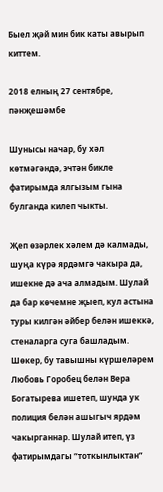Быел җәй мин бик каты авырып киттем.

2018 елның 27 сентябре, пәнҗешәмбе

Шунысы начар, бу хәл көтмәгәндә, эчтән бикле фатирымда ялгызым гына булганда килеп чыкты.

Җеп өзәрлек хәлем дә калмады, шуңа күрә ярдәмгә чакыра да, ишекне дә ача алмадым. Шулай да бар көчемне җыеп, кул астына туры килгән әйбер белән ишеккә, стеналарга суга башладым. Шөкер, бу тавышны күршеләрем Любовь Горобец белән Вера Богатырева ишетеп, шунда ук полиция белән ашыгыч ярдәм чакырганнар. Шулай итеп, үз фатирымдагы “тоткынлыктан”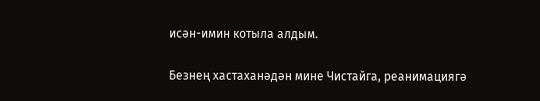исән-имин котыла алдым.

Безнең хастаханәдән мине Чистайга, реанимациягә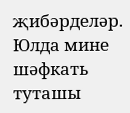җибәрделәр. Юлда мине шәфкать туташы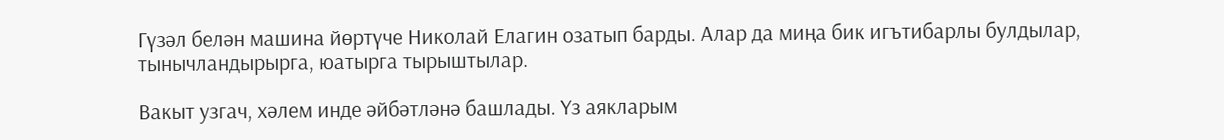Гүзәл белән машина йөртүче Николай Елагин озатып барды. Алар да миңа бик игътибарлы булдылар, тынычландырырга, юатырга тырыштылар.

Вакыт узгач, хәлем инде әйбәтләнә башлады. Үз аякларым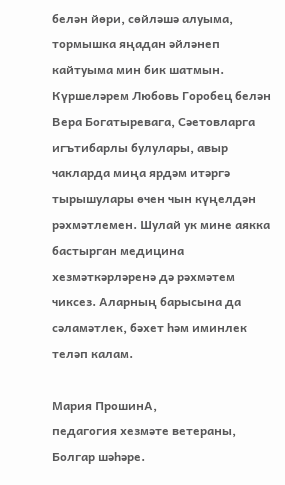белән йөри, сөйләшә алуыма, тормышка яңадан әйләнеп кайтуыма мин бик шатмын. Күршеләрем Любовь Горобец белән Вера Богатыревага, Сәетовларга игътибарлы булулары, авыр чакларда миңа ярдәм итәргә тырышулары өчен чын күңелдән рәхмәтлемен. Шулай ук мине аякка бастырган медицина хезмәткәрләренә дә рәхмәтем чиксез. Аларның барысына да сәламәтлек, бәхет һәм иминлек теләп калам.

Мария ПрошинА,
педагогия хезмәте ветераны,
Болгар шәһәре.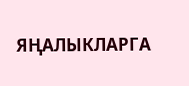ЯҢАЛЫКЛАРГА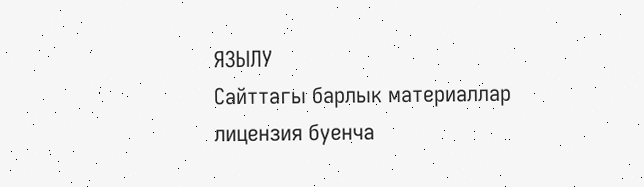ЯЗЫЛУ
Сайттагы барлык материаллар лицензия буенча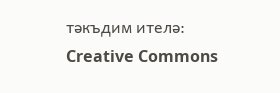тәкъдим ителә:
Creative Commons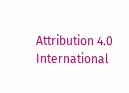Attribution 4.0 International